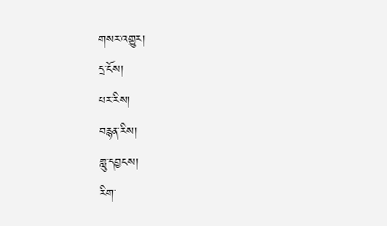གསར་འགྱུར།
དྲ་ངོས།
པར་རིས།
བརྙན་རིས།
གླུ་དབྱངས།
རིག་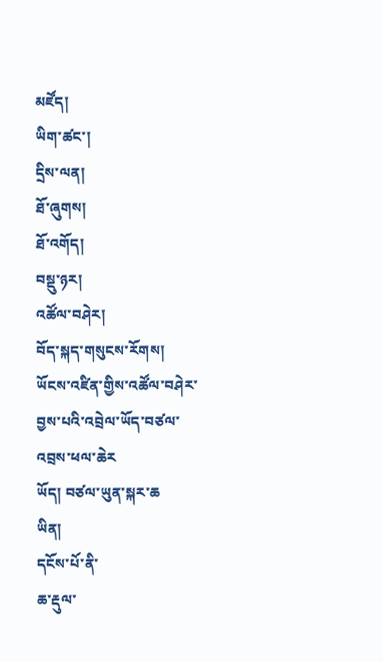མཛོད།
ཡིག་ཚང་།
དྲིས་ལན།
ཐོ་ཞུགས།
ཐོ་འགོད།
བསྡུ་ཉར།
འཚོལ་བཤེར།
བོད་སྐད་གསུངས་རོགས།
ཡོངས་འཛིན་གྱིས་འཚོལ་བཤེར་བྱས་པའི་འབྲེལ་ཡོད་བཙལ་འབྲས་ཕལ་ཆེར
ཡོད། བཙལ་ཡུན་སྐར་ཆ
ཡིན།
དངོས་པོ་ནི་
ཆ་རྡུལ་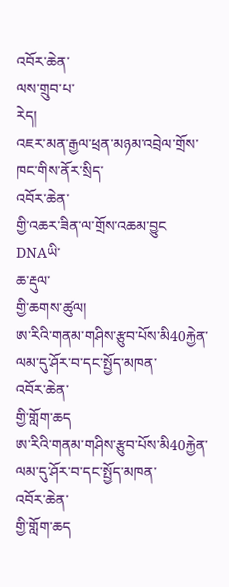འབོར་ཆེན་
ལས་གྲུབ་པ་
རེད།
འཇར་མན་རྒྱལ་ཕྲན་མཉམ་འབྲེལ་གྲོས་ཁང་གིས་ནོར་སྲིད་
འབོར་ཆེན་
གྱི་འཆར་ཟིན་ལ་གྲོས་འཆམ་བྱུང
DNAཡི་
ཆ་རྡུལ་
གྱི་ཆགས་ཚུལ།
ཨ་རིའི་གནམ་གཤིས་རྩུབ་པོས་མི40རྐྱེན་ལམ་དུ་ཤོར་བ་དང་སྤྱོད་མཁན་
འབོར་ཆེན་
གྱི་གློག་ཆད
ཨ་རིའི་གནམ་གཤིས་རྩུབ་པོས་མི40རྐྱེན་ལམ་དུ་ཤོར་བ་དང་སྤྱོད་མཁན་
འབོར་ཆེན་
གྱི་གློག་ཆད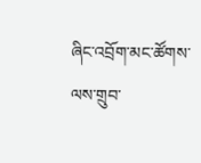ཞིང་འབྲོག་མང་ཚོགས་
ལས་གྲུབ་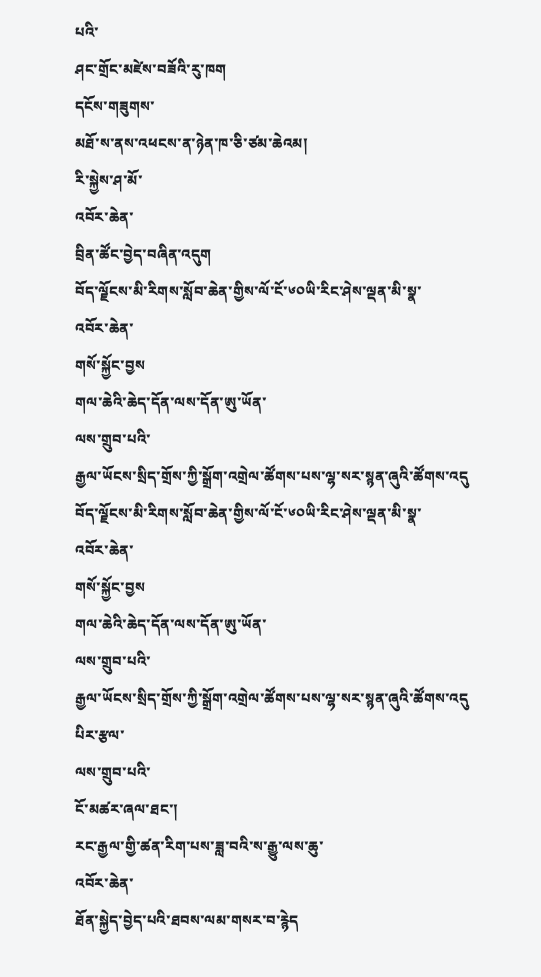པའི་
ཤང་གྲོང་མཛེས་བཟོའི་རུ་ཁག
དངོས་གཟུགས་
མཐོ་ས་ནས་འཕངས་ན་ཉེན་ཁ་ཅི་ཙམ་ཆེའམ།
རི་སྐྱེས་ཤ་མོ་
འབོར་ཆེན་
བྲིན་ཚོང་བྱེད་བཞིན་འདུག
བོད་ལྗོངས་མི་རིགས་སློབ་ཆེན་གྱིས་ལོ་ངོ་༦༠ཡི་རིང་ཤེས་ལྡན་མི་སྣ་
འབོར་ཆེན་
གསོ་སྐྱོང་བྱས
གལ་ཆེའི་ཆེད་དོན་ལས་དོན་ཨུ་ཡོན་
ལས་གྲུབ་པའི་
རྒྱལ་ཡོངས་སྲིད་གྲོས་ཀྱི་སྒྲོག་འགྲེལ་ཚོགས་པས་ལྷ་སར་སྙན་ཞུའི་ཚོགས་འདུ
བོད་ལྗོངས་མི་རིགས་སློབ་ཆེན་གྱིས་ལོ་ངོ་༦༠ཡི་རིང་ཤེས་ལྡན་མི་སྣ་
འབོར་ཆེན་
གསོ་སྐྱོང་བྱས
གལ་ཆེའི་ཆེད་དོན་ལས་དོན་ཨུ་ཡོན་
ལས་གྲུབ་པའི་
རྒྱལ་ཡོངས་སྲིད་གྲོས་ཀྱི་སྒྲོག་འགྲེལ་ཚོགས་པས་ལྷ་སར་སྙན་ཞུའི་ཚོགས་འདུ
པིར་རྩལ་
ལས་གྲུབ་པའི་
ངོ་མཚར་ཞལ་ཐང་།
རང་རྒྱལ་གྱི་ཚན་རིག་པས་ཟླ་བའི་ས་རྒྱུ་ལས་ཆུ་
འབོར་ཆེན་
ཐོན་སྐྱེད་བྱེད་པའི་ཐབས་ལམ་གསར་བ་རྙེད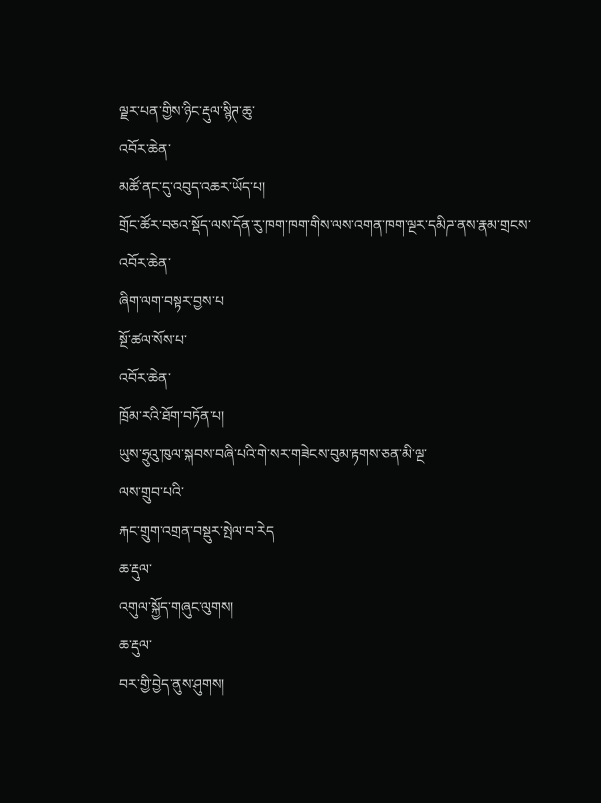ལྗར་པན་གྱིས་ཉིང་རྡུལ་སྙིཊ་ཆུ་
འབོར་ཆེན་
མཚོ་ནང་དུ་འབུད་འཆར་ཡོད་པ།
གྲོང་ཚོར་བཅའ་སྡོད་ལས་དོན་རུ་ཁག་ཁག་གིས་ལས་འགན་ཁག་ལྔར་དམིཌ་ནས་རྣམ་གྲངས་
འབོར་ཆེན་
ཞིག་ལག་བསྟར་བྱས་པ
སྔོ་ཚལ་སོས་པ་
འབོར་ཆེན་
ཁྲོམ་རའི་ཐོག་བཏོན་པ།
ཡུས་ཧྲུའུ་ཁུལ་སྐབས་བཞི་པའི་གེ་སར་གཟེངས་བུམ་རྟགས་ཅན་མི་ལྔ་
ལས་གྲུབ་པའི་
རྐང་གྲུག་འགྲན་བསྡུར་སྤེལ་བ་རེད
ཆ་རྡུལ་
འགུལ་སྐྱོད་གཞུང་ལུགས།
ཆ་རྡུལ་
བར་གྱི་བྱེད་ནུས་ཤུགས།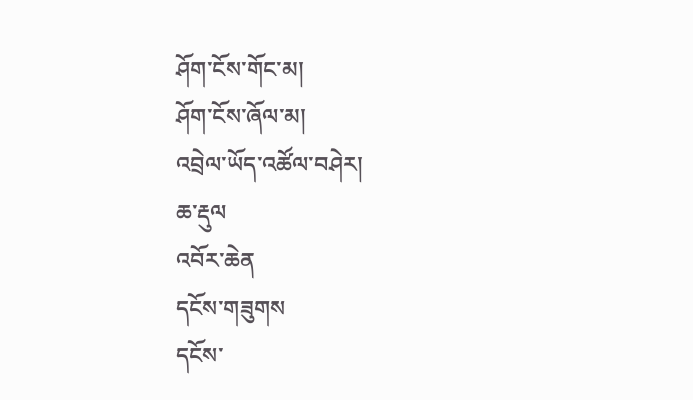ཤོག་ངོས་གོང་མ།
ཤོག་ངོས་ཞོལ་མ།
འབྲེལ་ཡོད་འཚོལ་བཤེར།
ཆ་རྡུལ
འབོར་ཆེན
དངོས་གཟུགས
དངོས་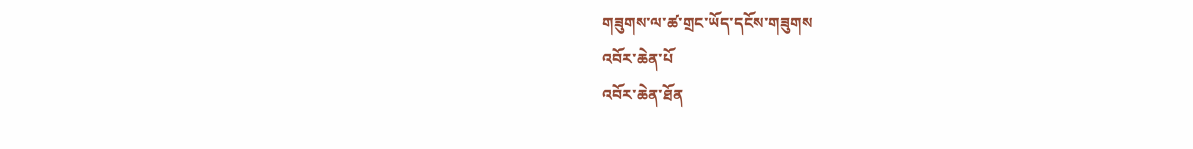གཟུགས་ལ་ཚ་གྲང་ཡོད་དངོས་གཟུགས
འབོར་ཆེན་པོ
འབོར་ཆེན་ཐོན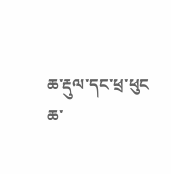ཆ་རྡུལ་དང་ཕྲ་ཕུང
ཆ་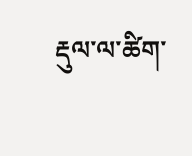རྡུལ་ལ་ཚིག་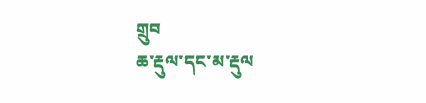གྲུབ
ཆ་རྡུལ་དང་མ་རྡུལ